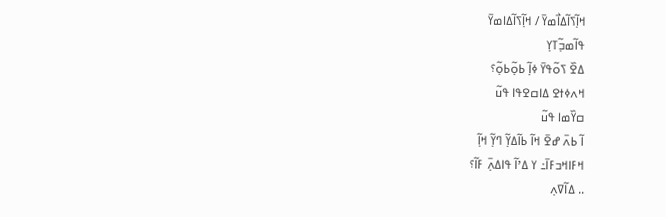ߞߊ߲߬ߖߊ߬ߡߊ߯ߘߌ߫ / ߞߊ߲߬ߖߊ߬ߡߊߘߌ߫
ߟߊ߬ߘߏ߲߬ߠߌ߲
ߡߐ߰ ߖߋ߬ߟߌ߫ ߦߊ߲߬ ߕߋ߲߬ߕߋ߲߬؟
ߞߍߦߙߐ ߡߊߛߐߟߊ ߟߎ߬
ߛߌ߰ߘߊ ߟߎ߬
ߊ߬ ߕߍ߫ ߝߐ߫ ߞߊ߬ ߕߊ߬ߡߌ߲߬ ߣߌ߲߬ ߞߊ߲߬
ߞߓߊߞߏߓߊ߫߸ ߌ ߡߴߊ߬ ߟߊߡߍ߲߫ ߓߊ߬؟
.. ߡߊ߬ߜߍ߲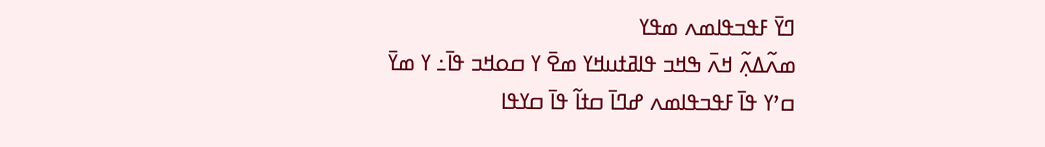ߣߌ߫ ߓߟߏߟߊߘߍ ߘߟߌ
ߘߍ߬ߡߍ߲߬ ߞߍ߫ ߒߞߏ ߟߊߥߙߎߞߌ ߘߐ߫ ߌ ߛߋߞߏ ߟߊ߫߸ ߌ ߘߌ߫ ߛߴߌ ߟߊ߫ ߓߟߏߟߊߘߍ ߝߣߊ߫ ߛߙߊ߬ ߟߊ߫ ߛߌߟߊ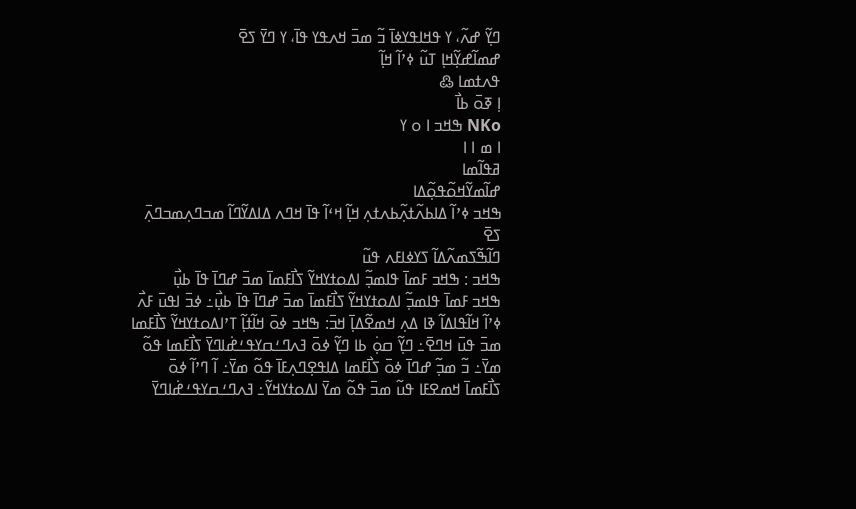ߣߌ߲߬ ߝߍ߬، ߌ ߟߞߊߟߌߦߊ߫ ߏ߬ ߘߏ߫ ߞߍߟߌ ߟߊ߫، ߌ ߣߌ߫ ߖߐ߫
ߝߘߊ߬ߝߌ߲߬ߞߊ߲ ߠߎ߬ ߦߴߊ߬ ߞߊ߲߬
ߟߍߙߘߊ ߷
ߊ߲ ߧߋ߫ ߕߊ߯
NKo ߒߞߏ ߊ ߋ ߌ
ߊ ߘ ߊ ߊ
ߥߟߊ߬ߘߊ
ߝߊ߬ߘߌ߬ߞߋ߬ߟߋ߲߬ߡߊ
ߒߞߏ ߦߴߊ߬ ߡߊߕߍ߬ߙߍ߲߬ߕߍߙߍ߲ ߞߊ߲߬ ߞߵߊ߬ ߟߊ߫ ߞߣߍ ߡߊߡߌ߬ߣߊ߬ ߘߏߣߍ߲ߘߏߣߍ߲߫ ߖߐ߫
ߣߊ߬ߒ߬ߖߘߍ߬ߡߊ߬ ߖߌߦߊߓߍ ߟߎ߬
ߒߞߏ : ߒߞߏ ߓߘߊ߫ ߟߊߘߏ߲߬ ߊߡߋߙߌߞߌ߬ ߖߊ߯ߓߘߊ߫ ߘߏ߫ ߝߣߊ߫ ߟߊ߫ ߕߎ߲߯
ߒߞߏ ߓߘߊ߫ ߟߊߘߏ߲߬ ߊߡߋߙߌߞߌ߬ ߖߊ߯ߓߘߊ߫ ߘߏ߫ ߝߣߊ߫ ߟߊ߫ ߕߎ߲߯߸ ߦߏ߫ ߊߟߎ߫ ߓߍ߯ ߦߴߊ߬ ߞߊ߬ߟߊߡߊ߬ ߢߊ ߡߍ߲ ߞߘߐ߬ߡߊ߲߫ ߞߏ߫: ߒߞߏ ߦߋ߫ ߞߊ߬ߙߊ߲߬ ߠߴߊߡߋߙߌߞߌ߬ ߖߊ߯ߓߘߊ ߘߏ߫ ߟߎ߫ ߞߣߐ߫߸ ߣߌ߲߬ ߛߋ߲߭ ߕߊ ߣߌ߲߬ ߦߋ߫ ߔߍߣߑߛߌߟߑߝ߭ߊߣߌ߫ ߖߊ߯ߓߘߊ ߟߋ߬ ߘߌ߫߸ ߏ߬ ߘߏ߲߬ ߝߣߊ߫ ߦߋ߫ ߖߊ߯ߓߘߊ ߡߊߟߐ߲ߣߍ߲ߓߊ߫ ߟߋ߬ ߘߌ߫߸ ߊ߬ ߣߴߊ߬ ߦߋ߫ ߖߊ߯ߓߘߊ߫ ߞߘߐߓߊ ߟߎ߬ ߘߏ߫ ߟߋ߬ ߘߌ߫ ߊߡߋߙߌߞߌ߬߸ ߔߍߣߑߛߌߟߑߝ߭ߊߣߌ߫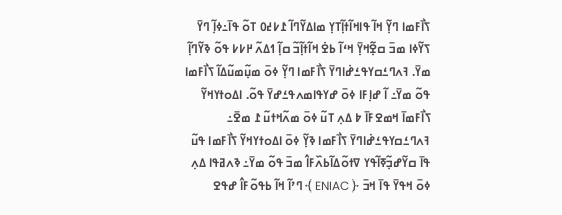ߖߊ߯ߓߘߊ ߣߌ߲߬ ߞߊ߬ ߟߊߞߊ߬ߙߊ߲߬ߠߌ߲ ߘߊߡߌ߬ߣߊ߬ ߁߇߄߀ ߠߋ߬ ߟߊ߫߸ߦߊ߲߬ ߣߌ߫ ߖߌ߬ߦߊ ߘߏ߫ ߛߐ߲߬ߞߌ߲߫ ߞߵߊ߬ ߕߐ߭ ߞߊ߬ߙߊ߲߬ߏ߬ ߛߊ߲߬ ߗߡߍ߬ ߂߇߇ ߟߋ߬ ߢߌ߬ߣߊ߲߬ ߘߌ߫. ߔߍߣߑߛߌߟߑߝ߭ߊߣߌ߫ ߖߊ߯ߓߘߊ ߣߌ߲߬ ߦߋ߫ ߘߎ߲߬ߘߎ߬ߡߊ߬ ߖߊ߯ߓߘߊ ߟߋ߬ ߘߌ߫߸ ߊ߬ ߝߊ߲ߓߊ ߦߋ߫ ߝߌߟߊߘߍߟߑߝߌ߫ ߟߋ߬. ߊߡߋߙߌߞߌ߬ ߖߊ߯ߓߘߊ߫ ߞߘߐߓߊ߫ ߈ ߡߍ߲ ߠߎ߬ ߦߋ߫ ߘߍ߬ߞߙߎ߬ ߁ ߘߐ߫߸ ߔߍߣߑߛߌߟߑߝ߭ߊߣߌ߫ ߖߊ߯ߓߘߊ ߢߌ߲߬ ߦߋ߫ ߊߡߋߙߌߞߌ߬ ߖߊ߯ߓߘߊ ߟߎ߬ ߟߊ߫ ߛߌ߬ߝߏ߲߬ߧߊ߬ߟߌ ߜߙߋ߬ߡߊ߬ߕߍ߰ߓߊ߮ ߘߏ߫ ߟߋ߬ ߘߌ߫߸ ߢߍߥߟߊ ߡߍ߲ ߦߋ߫ ߞߟߌ߫ ߟߊ߫ ߞߏ߫ ﴿ ENIAC ﴾ ߣߴߊ߬ ߞߊ߬ ߕߟߋ߬ߓߊ߮ ߝߟߐ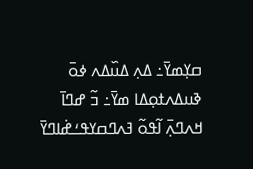ߛߌ߲ߘߌ߫߸ ߡߍ߲ ߡߎ߰ߡߍ ߦߋ߫ ߢߎߡߍߙߋ߲ߡߊ ߘߌ߫߸ ߏ߬ ߝߣߊ߫ ߞߍߣߍ߲߫ ߊ߬ߟߋ߬ ߔߍߣߛߌߟߑߝ߭ߊߣߌ߫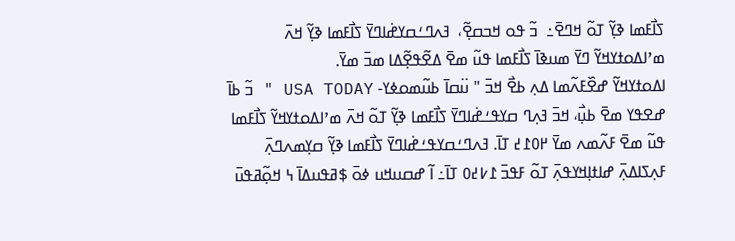ߖߊ߯ߓߘߊ ߢߌ߲߬ ߠߋ߬ ߞߣߐ߫߸  ߏ߬ ߟߋ ߞߏߛߐ߲߬،  ߔߍߣߑߛߌߝ߭ߊߣߌ߫ ߖߊ߯ߓߘߊ ߢߌ߲߬ ߞߍ߫ ߘߴߊߡߋߙߌߞߌ߬ ߣߌ߫ ߘߎߢߊ߫ ߖߊ߯ߓߘߊ ߟߎ߬ ߘߐ߫ ߡߐ߬ߟߐ߲߬ߡߊ ߘߏ߫ ߘߌ߫.
ߊߡߋߙߌߞߌ߬ ߝߐ߰ߓߍ߬ߘߊ ߡߍ߲ ߕߐ߯ ߞߏ߫ " ߎ߳ߛߊ߫ ߕߎ߬ߘߋߦߌ- USA TODAY " ߏ߬ ߕߊ߫ ߝߐߟߌ ߘߐ߫ ߕߎ߲߯، ߞߏ߫ ߔߍ߲ߣ ߛߌߟߑߝ߭ߊߣߌ߫ ߖߊ߯ߓߘߊ ߢߌ߲߬ ߠߋ߬ ߞߍ߫ ߘߴߊߡߋߙߌߞߌ߬ ߖߊ߯ߓߘߊ ߟߎ߬ ߘߐ߫ ߓߍ߬ߘߍ ߘߌ߫ ߂߀߁߄ ߠߊ߫. ߔߍߣߑߛߌߟߑߝ߭ߊߣߌ߫ ߖߊ߯ߓߘߊ ߢߌ߲߬ ߛߌ߲ߘߍߣߍ߲߫ ߓߍ߲ߖߊߡߍ߲߫ ߝߊߙߊ߲ߞߌߟߍ߲߫ ߠߋ߬ ߓߟߏ߫ ߁߇߄߀ ߠߊ߫߸ ߊ߬ ߝߛߎߞߎ ߦߋ߫ $ߥߟߎߡߊ߫ ߆ ߞߋ߲߬ߥߟߎ߫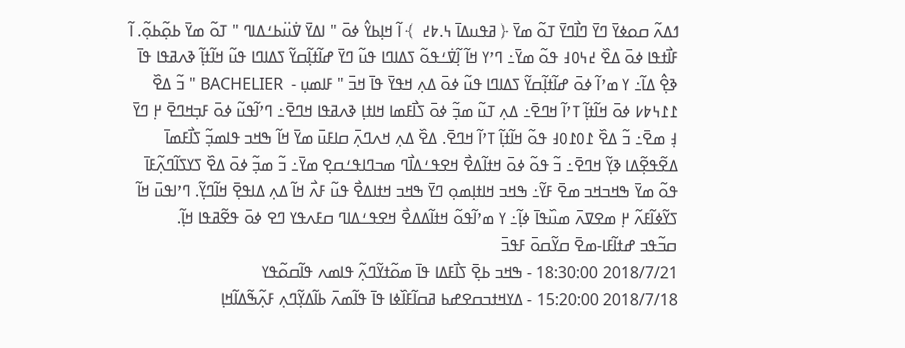ߗߡߍ߬ ߛߋߦߌ߫ ߣߌ߫ ߣߊ߯ߣߌ߫ ߠߋ߬ ߘߌ߫ ﴿ ߥߟߎߡߊ߫ ߆.߈߄  ﴾ ߊ߬ ߞߊ߲ߕߌ߮ ߦߋ߫ " ߊߡߌ߫ ߜ߭ߎ߳ߕߑߡߊߣ " ߠߋ߬ ߘߌ߫ ߕߋ߲߬ߕߋ߲߬. ߊ߬ ߓߊ߯ߙߟߊ ߦߋ߫ ߡߐ߰ ߄߆߀߃ ߟߋ߬ ߘߌ߫߸ ߣߴߌ ߞߊ߬ ߊ߲߬ߜ߭ߑߟߋ߬ ߖߡߊߣߊ ߟߎ߬ ߣߌ߫ ߝߊ߬ߙߊ߲߬ߛߌ߬ ߖߡߊߣߊ ߟߎ߬ ߞߊ߬ߙߊ߲߬ ߢߍߥߟߊ ߟߊ߫ ߢߐ߲߮ ߡߊ߬߸ ߌ ߘߴߊ߬ ߦߋ߫ ߝߊ߬ߙߊ߲߬ߛߌ߬ ߖߡߊߣߊ ߟߎ߬ ߦߋ߫ ߡߍ߲ ߞߟߌ߫ ߟߊ߫ ߞߏ߫ " ߓߊߘߎ߲ -  BACHELIER " ߏ߬ ߡߐ߰ ߁߁߆߈߇ ߦߋ߫ ߞߊ߬ߙߊ߲߬ ߠߴߊ߬ ߞߣߐ߫߸ ߡߍ߲ ߠߎ߬ ߘߏ߲߬ ߦߋ߫ ߖߊ߯ߓߘߊ ߞߊߙߊ߲ ߢߍߥߟߊ ߞߣߐ߫߸ ߣߴߊ߬ߟߎ߬ ߦߋ߫ ߓߏ߲ߞߣߐ߫ ߂߲ ߣߌ߫ ߃߲ ߘߐ߫߸ ߏ߬ ߡߐ߰ ߁߀߁߀߃ ߟߋ߬ ߞߊ߬ߙߊ߲߬ ߠߴߊ߬ ߞߣߐ߫. ߡߐ߰ ߡߍ߲ ߞߍߣߍ߲߫ ߛߊߓߎ߫ ߘߌ߫ ߞߊ߬ ߒߞߏ ߟߊߘߏ߲߬ ߖߊ߯ߓߘߊ߫ ߡߐ߬ߟߐ߲߬ߡߊ ߢߌ߲߬ ߞߣߐ߫߸ ߏ߬ ߟߋ߬ ߦߋ߫ ߞߙߊ߬ߡߐ߯ ߞߐߟߑߡߊ߯ߣ ߘߏߣߊߟߑߛߐ߲ ߘߌ߫߸ ߏ߬ ߘߏ߲߬ ߦߋ߫ ߡߐ߰ ߖߌߖߊ߬ߣߍ߲߬ߓߊ߫ ߟߋ߬ ߘߌ߫ ߒߞߏߞߏ ߘߐ߫ ߓߌ߬߸ ߒߞߏ ߞߊߙߊ߲ߘߋ߲ ߣߌ߫ ߒߞߏ ߞߙߊߡߐ߯ ߟߎ߬ ߓߍ߯ ߞߊ߬ ߡߍ߲ ߡߊߟߐ߲߫ ߞߊ߬ߣߌ߲߬. ߣߴߊߟߎ߫ ߞߊ߬ ߖߌ߬ߦߊ߬ߓߍ߬ ߂߲ ߘߐߜߍ߫ ߘߎ߰ߟߊ߫ ߦߊ߲߬߸ ߌ ߘߴߊ߬ߟߋ߬ ߞߙߊ߬ߡߡߐ߯ ߞߐߟߑߡߊߣ ߛߓߍߟߌ ߣߐ ߦߋ߫ ߟߐ߬ߥߟߊ ߞߊ߲߬.
ߛߏ߬ߟߏ ߝߙߊ߬ߓߊ-ߘߐ߫ ߛߌ߬ߛߋ߫ ߓߟߏ߫
2018/7/21 18:30:00 - ߒߞߏ ߕߐ߲߫ ߖߊ߯ߓߡߊ ߟߊ߫ ߘߋ߬ߙߌ߬ߣߍ߲߬ ߟߊߘߍ ߟߊ߬ߛߋ߬ߟߌ
2018/7/18 15:20:00 - ߡߌߞߙߏߛߐߝߕ ߥߛߊ߬ߓߊ߰ߦߊ ߟߊ߫ ߟߊ߬ߘߍ߫ ߕߊ߬ߡߌ߲߬ߣߍ߲ ߓߍ߲߬ߒ߬ߡߊ߬ߞߊ߲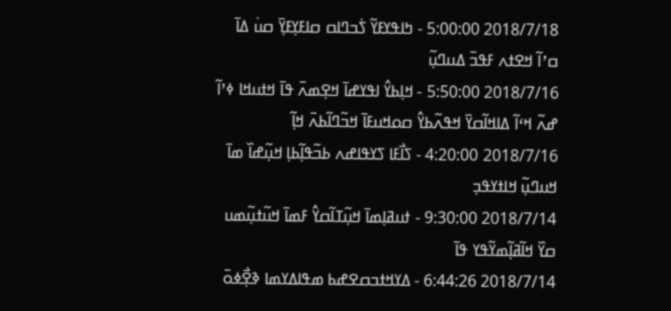2018/7/18 5:00:00 - ߤߊߟߌߓߌ߬ ߖ߭ߏߣߊߛ ߛߊߓߌ߲ߓߌ߲߫ ߛߎ߭ ߡߊ߫ ߛߴߊ߬ ߞߐߙߍ ߓߟߏ߫ ߡߎߣߎ߲߬
2018/7/16 5:50:00 - ߞߊ߲ߕߌ߮ ߊߟߌߝߊ߫ ߞߐ߲ߘߍ߫ ߟߊ߫ ߞߙߎߞߊ ߦߴߊ߬ ߝߍ߬ ߞߵߊ߬ ߡߊߞߊ߬ߛߌ߫ ߞߟߍ߬ߕߌ߮ ߛߋߞߎߓߊ߫ ߞߏ߬ߣߊ߬ߕߍ߫ ߞߊ߲߬
2018/7/16 4:20:00 - ߖߊ߯ߓߊ ߖߌߟߊߝߍ ߕߏ߬ߟߊ߲߬ߕߊ߲ ߞߎ߲߬ߝߊ߰ ߘߊ߫ ߞߎߣߎ߲߬ ߞߊߙߌߟߏ߲
2018/7/14 9:30:00 - ߙߎߥߊ߲ߘߊ߫ ߞߎ߲߬ߠߊ߬ߛߌ߮ ߓߘߊ߫ ߞߎ߬ߙߎ߲߬ߘߎ ߛߌ߰ ߞߊ߬ߥߊ߲߬ߘߌ߬ߟߌ ߟߊ߫
2018/7/14 6:44:26 - ߡߌߞߙߏߛߐߝߕ ߘߟߊߡߌߘߊ ߢߐ߲߯ߦߋ߫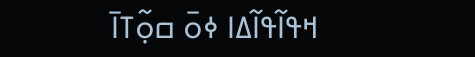ߞߟߊ߬ߟߊ߬ߡߊ ߦߋ߫ ߛߋ߲߬ߠߊ߫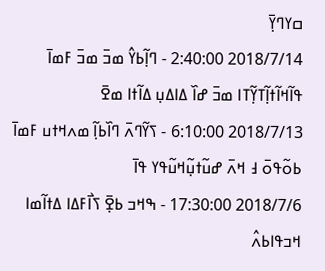ߛߌߣߌ߲߫
2018/7/14 2:40:00 - ߣߊ߲߬ߕߌ߮ ߘߏ߫ ߘߏ߫ ߓߘߊ߫ ߟߊ߬ߞߊ߬ߙߊ߲߬ߠߌ߲߬ߠߊ ߘߏ߫ ߝߊ߰ ߡߊߡߎ߲ ߡߊ߬ߙߊ ߘߐ߫
2018/7/13 6:10:00 - ߖߌ߬ߣߍ߫ ߣߊ߰ߕߊ߲߬ ߘߍߞߙߎ ߓߘߊ߫ ߕߋ߬ߟߋ߫ ߃ ߞߍ߫ ߝߎ߬ߙߎ߲߬ߞߎ߬ߟߌ ߟߊ߫
2018/7/6 17:30:00 - ߒߞߏ ߕߐ߲߫ ߖߊ߯ߓߡߊ ߡߙߊ߬ߘߊ ߞߏߟߊߕߍ߮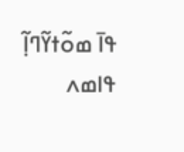ߟߊ߫ ߘߋ߬ߙߌ߬ߣߊ߲߬ ߟߊߘߍ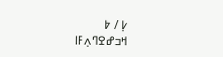߇߲ / ߈
ߞߏߝߐߣߍ߲ߓߊ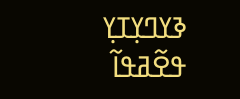ߢߌߣߌ߲ߠߌ߲
ߟߐ߬ߥߟߊ߬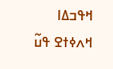ߞߟߏߡߊ
ߞߍߦߙߐ ߟߎ߬